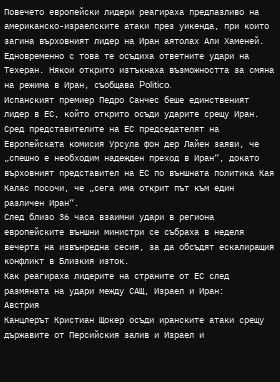Повечето европейски лидери реагираха предпазливо на американско-израелските атаки през уикенда, при които загина върховният лидер на Иран аятолах Али Хаменей. Едновременно с това те осъдиха ответните удари на Техеран. Някои открито изтъкнаха възможността за смяна на режима в Иран, съобщава Politico.
Испанският премиер Педро Санчес беше единственият лидер в ЕС, който открито осъди ударите срещу Иран.
Сред представителите на ЕС председателят на Европейската комисия Урсула фон дер Лайен заяви, че „спешно е необходим надежден преход в Иран“, докато върховният представител на ЕС по външната политика Кая Калас посочи, че „сега има открит път към един различен Иран“.
След близо 36 часа взаимни удари в региона европейските външни министри се събраха в неделя вечерта на извънредна сесия, за да обсъдят ескалиращия конфликт в Близкия изток.
Как реагираха лидерите на страните от ЕС след размяната на удари между САЩ, Израел и Иран:
Австрия
Канцлерът Кристиан Щокер осъди иранските атаки срещу държавите от Персийския залив и Израел и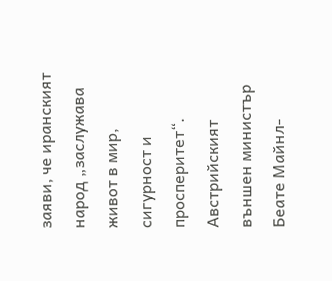заяви, че иранският народ „заслужава живот в мир, сигурност и просперитет“. Австрийският външен министър Беате Майнл-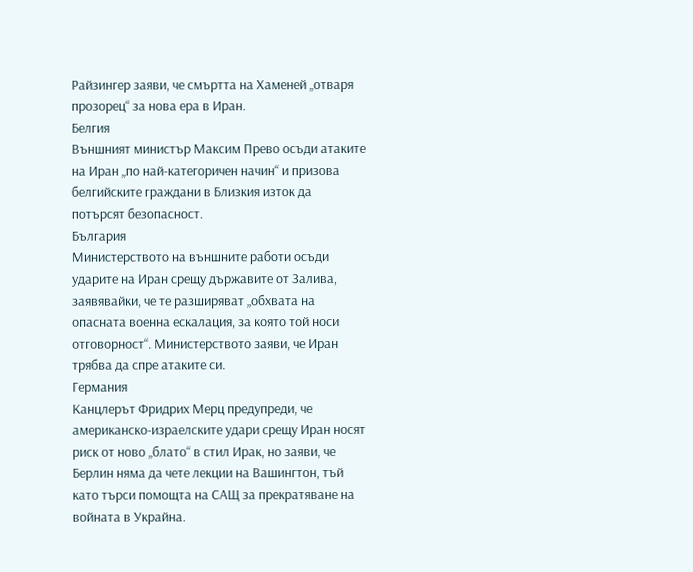Райзингер заяви, че смъртта на Хаменей „отваря прозорец“ за нова ера в Иран.
Белгия
Външният министър Максим Прево осъди атаките на Иран „по най-категоричен начин“ и призова белгийските граждани в Близкия изток да потърсят безопасност.
България
Министерството на външните работи осъди ударите на Иран срещу държавите от Залива, заявявайки, че те разширяват „обхвата на опасната военна ескалация, за която той носи отговорност“. Министерството заяви, че Иран трябва да спре атаките си.
Германия
Канцлерът Фридрих Мерц предупреди, че американско-израелските удари срещу Иран носят риск от ново „блато“ в стил Ирак, но заяви, че Берлин няма да чете лекции на Вашингтон, тъй като търси помощта на САЩ за прекратяване на войната в Украйна.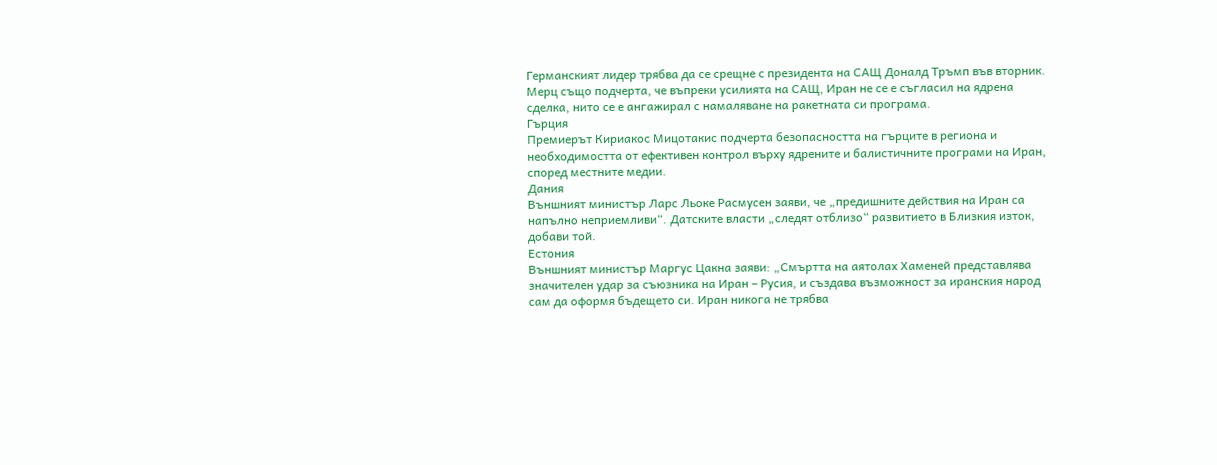Германският лидер трябва да се срещне с президента на САЩ Доналд Тръмп във вторник. Мерц също подчерта, че въпреки усилията на САЩ, Иран не се е съгласил на ядрена сделка, нито се е ангажирал с намаляване на ракетната си програма.
Гърция
Премиерът Кириакос Мицотакис подчерта безопасността на гърците в региона и необходимостта от ефективен контрол върху ядрените и балистичните програми на Иран, според местните медии.
Дания
Външният министър Ларс Льоке Расмусен заяви, че „предишните действия на Иран са напълно неприемливи“. Датските власти „следят отблизо“ развитието в Близкия изток, добави той.
Естония
Външният министър Маргус Цакна заяви: „Смъртта на аятолах Хаменей представлява значителен удар за съюзника на Иран – Русия, и създава възможност за иранския народ сам да оформя бъдещето си. Иран никога не трябва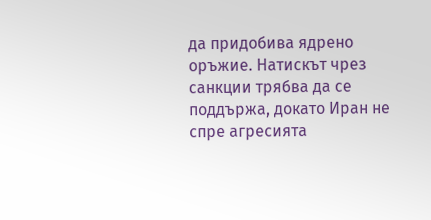да придобива ядрено оръжие. Натискът чрез санкции трябва да се поддържа, докато Иран не спре агресията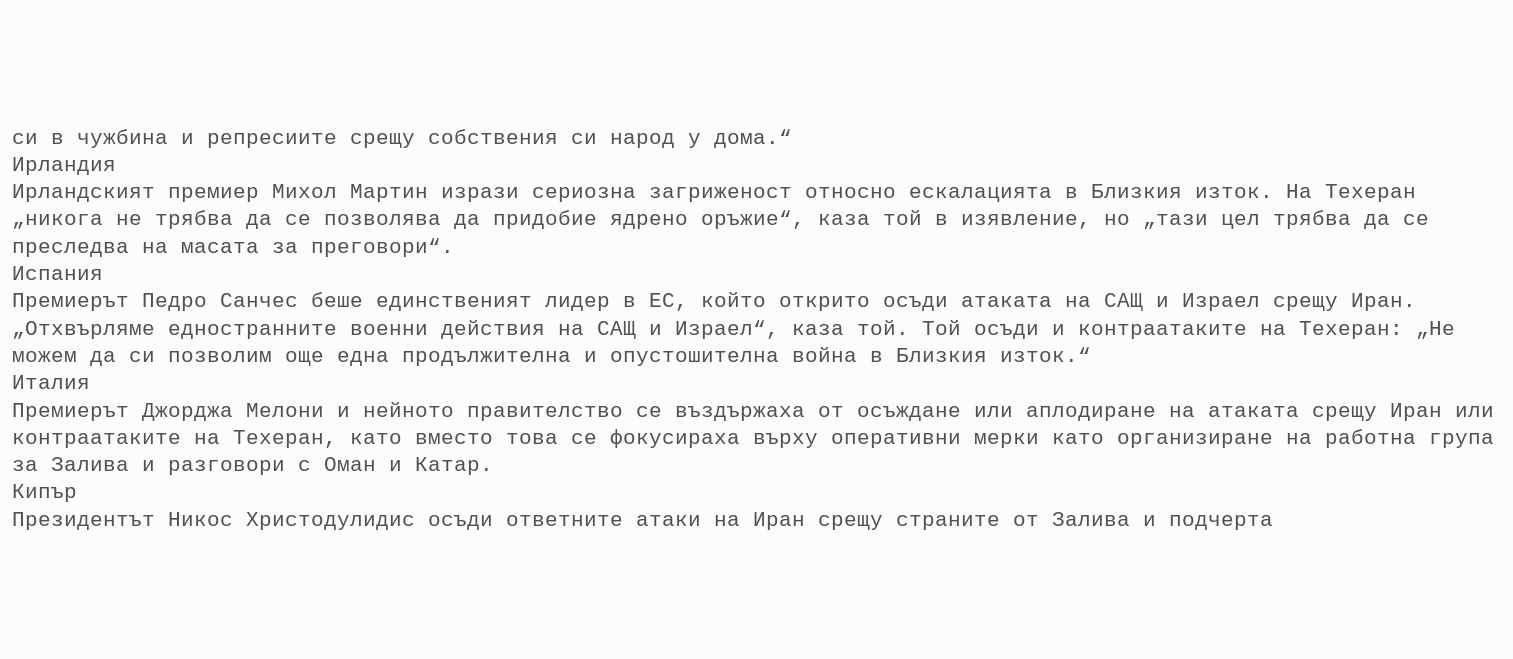си в чужбина и репресиите срещу собствения си народ у дома.“
Ирландия
Ирландският премиер Михол Мартин изрази сериозна загриженост относно ескалацията в Близкия изток. На Техеран „никога не трябва да се позволява да придобие ядрено оръжие“, каза той в изявление, но „тази цел трябва да се преследва на масата за преговори“.
Испания
Премиерът Педро Санчес беше единственият лидер в ЕС, който открито осъди атаката на САЩ и Израел срещу Иран. „Отхвърляме едностранните военни действия на САЩ и Израел“, каза той. Той осъди и контраатаките на Техеран: „Не можем да си позволим още една продължителна и опустошителна война в Близкия изток.“
Италия
Премиерът Джорджа Мелони и нейното правителство се въздържаха от осъждане или аплодиране на атаката срещу Иран или контраатаките на Техеран, като вместо това се фокусираха върху оперативни мерки като организиране на работна група за Залива и разговори с Оман и Катар.
Кипър
Президентът Никос Христодулидис осъди ответните атаки на Иран срещу страните от Залива и подчерта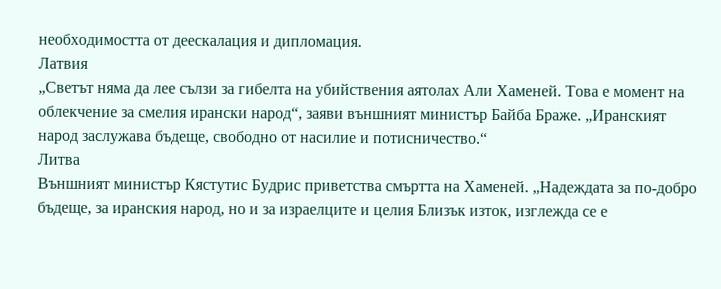необходимостта от деескалация и дипломация.
Латвия
„Светът няма да лее сълзи за гибелта на убийствения аятолах Али Хаменей. Това е момент на облекчение за смелия ирански народ“, заяви външният министър Байба Браже. „Иранският народ заслужава бъдеще, свободно от насилие и потисничество.“
Литва
Външният министър Кястутис Будрис приветства смъртта на Хаменей. „Надеждата за по-добро бъдеще, за иранския народ, но и за израелците и целия Близък изток, изглежда се е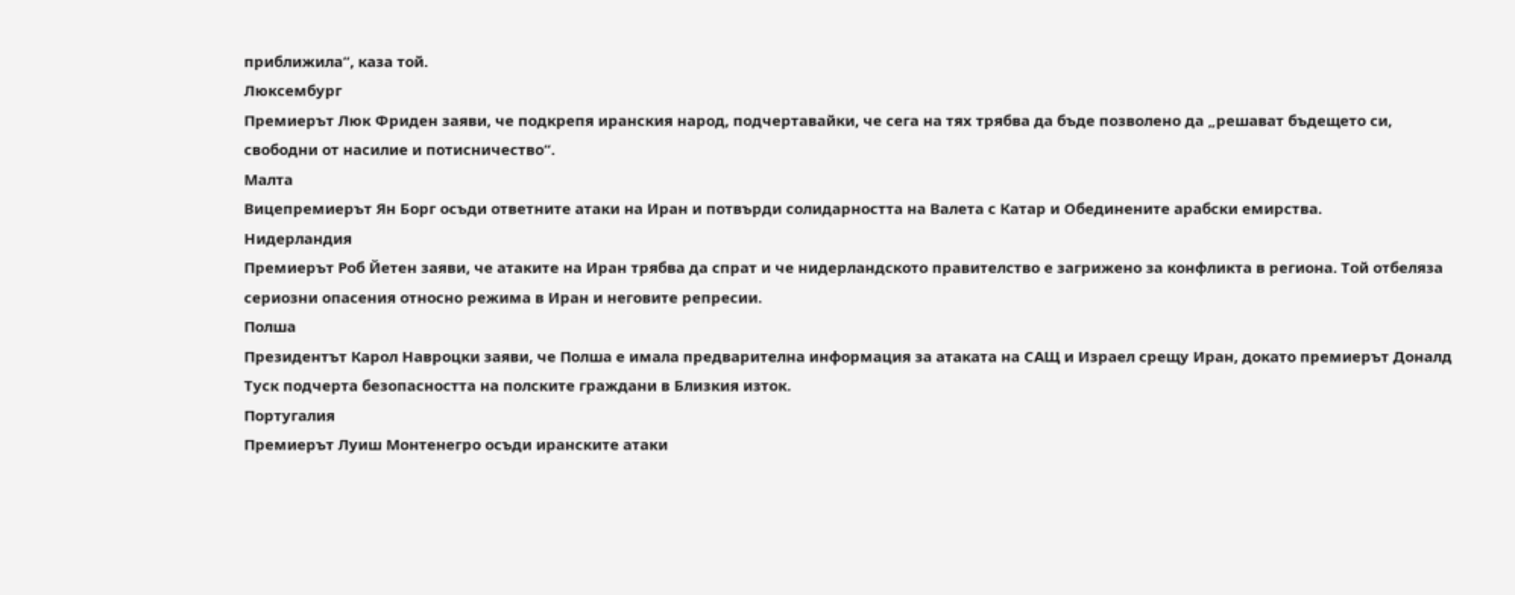приближила“, каза той.
Люксембург
Премиерът Люк Фриден заяви, че подкрепя иранския народ, подчертавайки, че сега на тях трябва да бъде позволено да „решават бъдещето си, свободни от насилие и потисничество“.
Малта
Вицепремиерът Ян Борг осъди ответните атаки на Иран и потвърди солидарността на Валета с Катар и Обединените арабски емирства.
Нидерландия
Премиерът Роб Йетен заяви, че атаките на Иран трябва да спрат и че нидерландското правителство е загрижено за конфликта в региона. Той отбеляза сериозни опасения относно режима в Иран и неговите репресии.
Полша
Президентът Карол Навроцки заяви, че Полша е имала предварителна информация за атаката на САЩ и Израел срещу Иран, докато премиерът Доналд Туск подчерта безопасността на полските граждани в Близкия изток.
Португалия
Премиерът Луиш Монтенегро осъди иранските атаки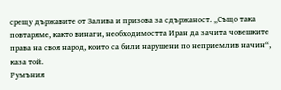срещу държавите от Залива и призова за сдържаност. „Също така повтаряме, както винаги, необходимостта Иран да зачита човешките права на своя народ, които са били нарушени по неприемлив начин“, каза той.
Румъния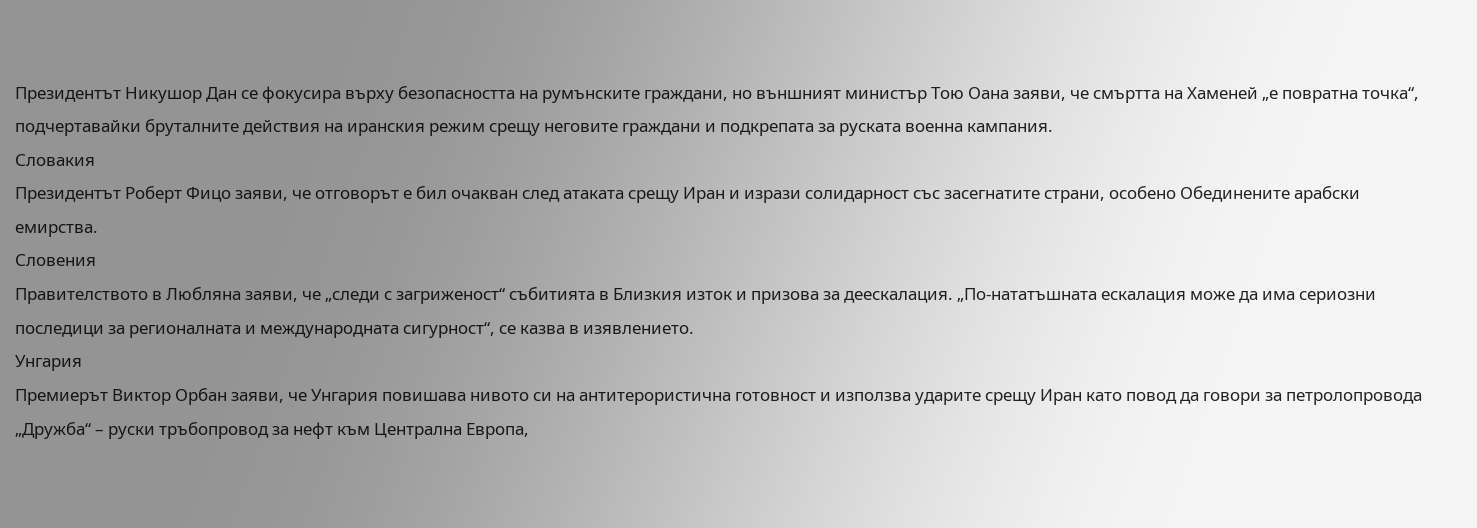Президентът Никушор Дан се фокусира върху безопасността на румънските граждани, но външният министър Тою Оана заяви, че смъртта на Хаменей „е повратна точка“, подчертавайки бруталните действия на иранския режим срещу неговите граждани и подкрепата за руската военна кампания.
Словакия
Президентът Роберт Фицо заяви, че отговорът е бил очакван след атаката срещу Иран и изрази солидарност със засегнатите страни, особено Обединените арабски емирства.
Словения
Правителството в Любляна заяви, че „следи с загриженост“ събитията в Близкия изток и призова за деескалация. „По-нататъшната ескалация може да има сериозни последици за регионалната и международната сигурност“, се казва в изявлението.
Унгария
Премиерът Виктор Орбан заяви, че Унгария повишава нивото си на антитерористична готовност и използва ударите срещу Иран като повод да говори за петролопровода „Дружба“ – руски тръбопровод за нефт към Централна Европа,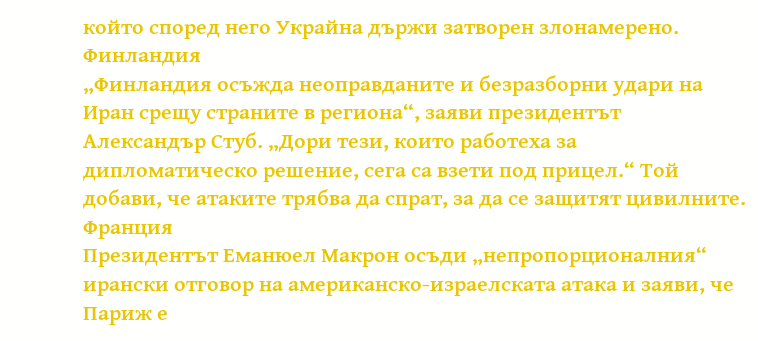който според него Украйна държи затворен злонамерено.
Финландия
„Финландия осъжда неоправданите и безразборни удари на Иран срещу страните в региона“, заяви президентът Александър Стуб. „Дори тези, които работеха за дипломатическо решение, сега са взети под прицел.“ Той добави, че атаките трябва да спрат, за да се защитят цивилните.
Франция
Президентът Еманюел Макрон осъди „непропорционалния“ ирански отговор на американско-израелската атака и заяви, че Париж е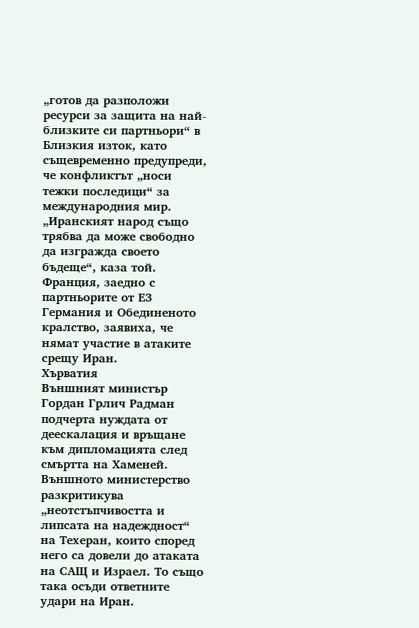„готов да разположи ресурси за защита на най-близките си партньори“ в Близкия изток, като същевременно предупреди, че конфликтът „носи тежки последици“ за международния мир. „Иранският народ също трябва да може свободно да изгражда своето бъдеще“, каза той. Франция, заедно с партньорите от Е3 Германия и Обединеното кралство, заявиха, че нямат участие в атаките срещу Иран.
Хърватия
Външният министър Гордан Грлич Радман подчерта нуждата от деескалация и връщане към дипломацията след смъртта на Хаменей. Външното министерство разкритикува „неотстъпчивостта и липсата на надеждност“ на Техеран, които според него са довели до атаката на САЩ и Израел. То също така осъди ответните удари на Иран.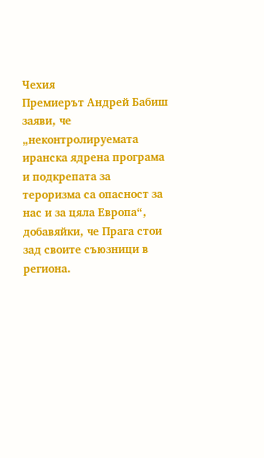Чехия
Премиерът Андрей Бабиш заяви, че „неконтролируемата иранска ядрена програма и подкрепата за тероризма са опасност за нас и за цяла Европа“, добавяйки, че Прага стои зад своите съюзници в региона.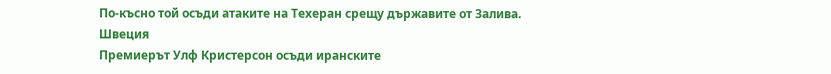По-късно той осъди атаките на Техеран срещу държавите от Залива.
Швеция
Премиерът Улф Кристерсон осъди иранските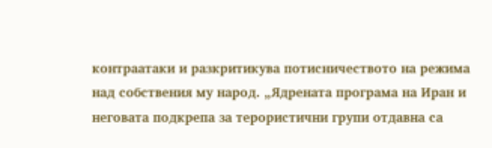контраатаки и разкритикува потисничеството на режима над собствения му народ. „Ядрената програма на Иран и неговата подкрепа за терористични групи отдавна са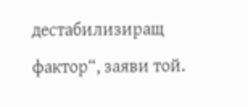дестабилизиращ фактор“, заяви той.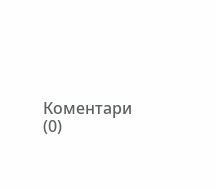Коментари (0)